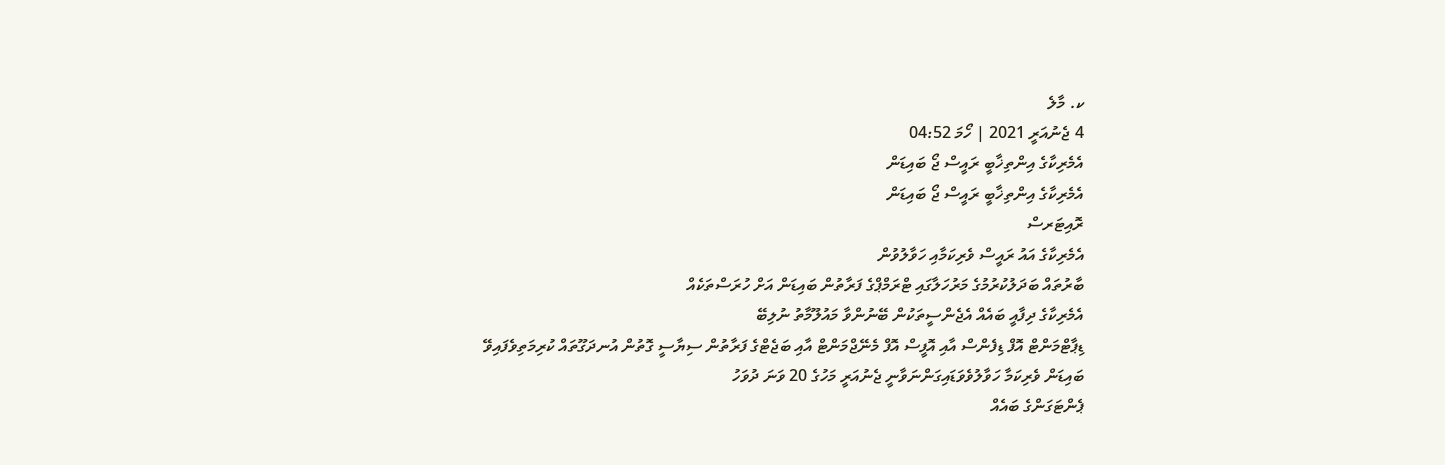ކ. މާލެ
4 ޖެނުއަރީ 2021 | ހޯމަ 04:52
އެމެރިކާގެ އިންތިޚާބީ ރައީސް ޖޯ ބައިޑަން
އެމެރިކާގެ އިންތިޚާބީ ރައީސް ޖޯ ބައިޑަން
ރޮއިޓަރސް
އެމެރިކާގެ އައު ރައީސް ވެރިކަމާއި ހަވާލުވުން
ބާރުތައް ބަދަލުކުރުމުގެ މަރުހަލާގައި ޓްރަމްޕްގެ ފަރާތުން ބައިޑަން އަށް ހުރަސްތަކެއް
އެމެރިކާގެ ދިފާއީ ބައެއް އެޖެންސީތަކުން ބޭނުންވާ މައުލޫމާތު ނުލިބޭ
ޑިޕާޓްމަންޓް އޮފް ޑިފެންސް އާއި އޮފީސް އޮފް މެނޭޖްމަންޓް އާއި ބަޖެޓްގެ ފަރާތުން ސިޔާސީ ގޮތުން އުނދަގޫތައް ކުރިމަތިވެފައިވޭ
ބައިޑަން ވެރިކަމާ ހަވާލުވެވަޑައިގަންނަވާނީ ޖެނުއަރީ މަހުގެ 20 ވަނަ ދުވަހު
ޕެންޓަގަންގެ ބައެއް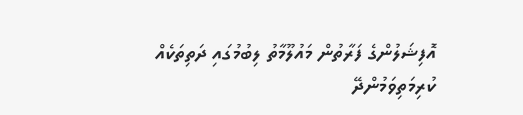އޮފިޝަލުންގެ ފަރާތުން މައުލޫމާތު ލިބުމުގައި ދަތިތަކެއް ކުރިމަތިވަމުންދޭ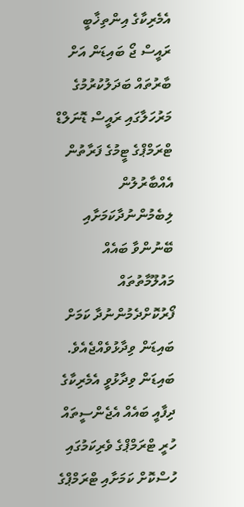އެމެރިކާގެ އިންތިޚާބީ ރައީސް ޖޯ ބައިޑަން އަށް ބާރުތައް ބަދަލުކުރުމުގެ މަރުހަލާގައި ރައީސް ޑޮނަލްޑް ޓްރަމްޕްގެ ޓީމުގެ ފަރާތުން އެއްބާރުލުން ލިބެމުންނުދާކަމަށާއި ބޭނުންވާ ބައެއް މައުލޫމާތުތައް ފޯރުކޮށްދެމުންނުދާ ކަމަށް ބައިޑަން ވިދާޅުވެއްޖެއެވެ.
ބައިޑަން ވިދާޅުވީ އެމެރިކާގެ ދިފާއީ ބައެއް އެޖެންސީތައް ހުރީ ޓްރަމްޕްގެ ވެރިކަމުގައި ހުސްކޮށް ކަމަށާއި ޓްރަމްޕްގެ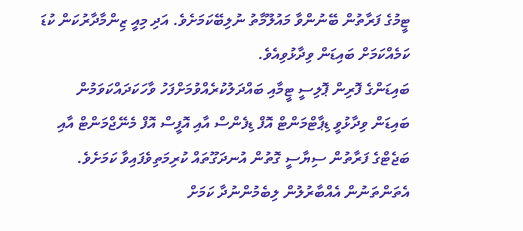ޓީމުގެ ފަރާތުން ބޭނުންވާ މައުލޫމާތު ނުލިބޭކަމަށެވެ. އަދި މިއީ ޒިންމާދާރުކަން ކުޑަ ކަމެއްކަމަށް ބައިޑަން ވިދާޅުވިއެވެ.
ބައިޑަންގެ ފޮރިން ޕޮލިސީ ޓީމާއި ބައްދަލުކުރެއްވުމަށްފަހު ވާހަކަދައްކަވަމުން ބައިޑަން ވިދާޅުވީ ޑިޕާޓްމަންޓް އޮފް ޑިފެންސް އާއި އޮފީސް އޮފް މެނޭޖްމަންޓް އާއި ބަޖެޓްގެ ފަރާތުން ސިޔާސީ ގޮތުން އުނދަގޫތައް ކުރިމަތިވެފައިވާ ކަމަށެވެ. އެތަންތަނުން އެއްބާރުލުން ލިބެމުންނުދާ ކަމަށް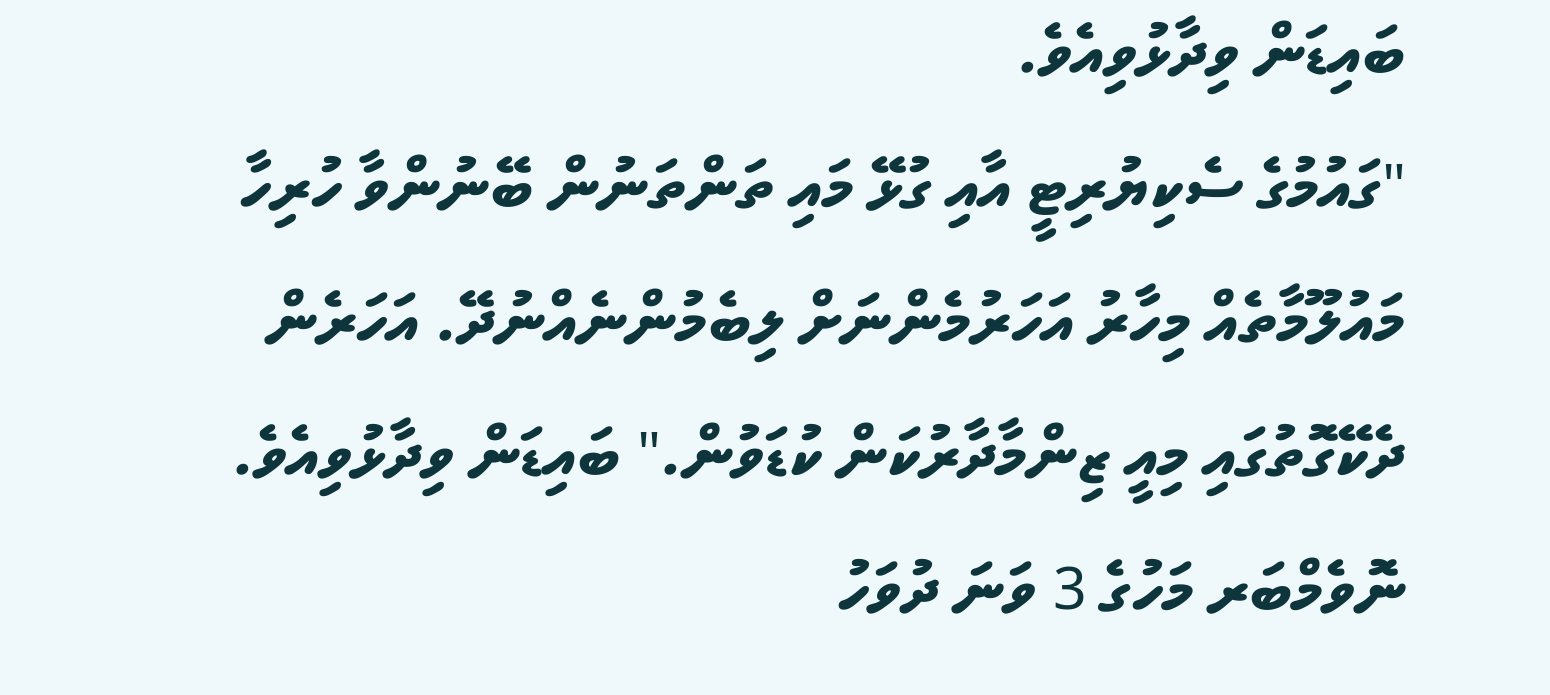ބައިޑަން ވިދާޅުވިއެވެ.
"ގައުމުގެ ސެކިޔުރިޓީ އާއި ގުޅޭ މައި ތަންތަނުން ބޭނުންވާ ހުރިހާ މައުލޫމާތެއް މިހާރު އަހަރުމެންނަށް ލިބެމުންނެއްނުދޭ. އަހަރެން ދެކޭގޮތުގައި މިއީ ޒިންމާދާރުކަން ކުޑަވުން." ބައިޑަން ވިދާޅުވިއެވެ.
ނޮވެމްބަރ މަހުގެ 3 ވަނަ ދުވަހު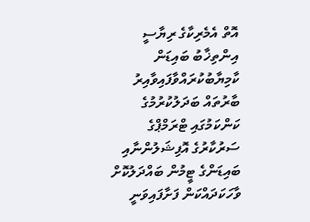އޮތް އެމެރިކާގެ ރިޔާސީ އިންތިޚާބު ބައިޑަން ކާމިޔާބުކުރައްވާފައިވާއިރު ބާރުތައް ބަދަލުކުރުމުގެ ކަންކަމުގައި ޓްރަމްޕްގެ ސަރުކާރުގެ އޮފިޝަލުންނާއި ބައިޑަންގެ ޓީމުން ބައްދަލުކޮށް ވާހަކަދައްކަން ފަށާފައިވަނީ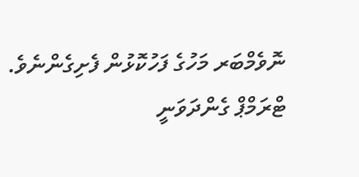ނޮވެމްބަރ މަހުގެ ފަހުކޮޅުން ފެށިގެންނެވެ.
ޓްރަމްޕް ގެންދަވަނީ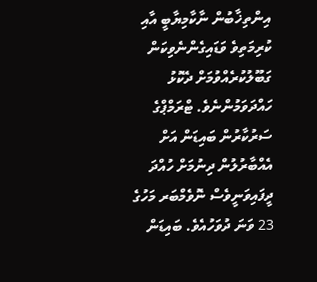އިންތިޚާބުން ނާކާމިޔާބީ އާއި ކުރިމަތިވެ ވަޑައިގެންނެވިކަން ގަބޫލުކުރެއްވުމަށް ދެކޮޅު ހައްދަވަމުންނެވެ. ޓްރަމްޕްގެ ސަރުކާރުން ބައިޑަން އަށް އެއްބާރުލުން ދިނުމަށް ހުއްދަ ދީފައިވަނީވެސް ނޮވެމްބަރ މަހުގެ 23 ވަނަ ދުވަހުއެވެ. ބައިޑަން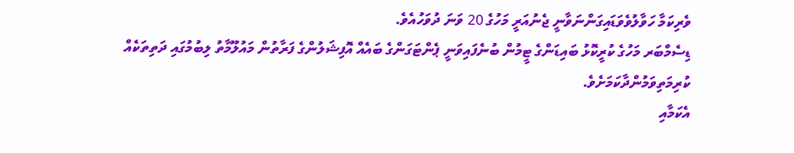ވެރިކަމާ ހަވާލުވެވަޑައިގަންނަވާނީ ޖެނުއަރީ މަހުގެ 20 ވަނަ ދުވަހުއެވެ.
ޑިސެމްބަރ މަހުގެ ކުރީކޮޅު ބައިޑަންގެ ޓީމުން ބުނެފައިވަނީ ޕެންޓަގަންގެ ބައެއް އޮފިޝަލުންގެ ފަރާތުން މައުލޫމާތު ލިބުމުގައި ދަތިތަކެއް ކުރިމަތިވަމުންދާކަމަށެވެ.
އެކަމާއި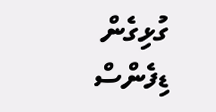ގުޅިގެން ޑިފެންސް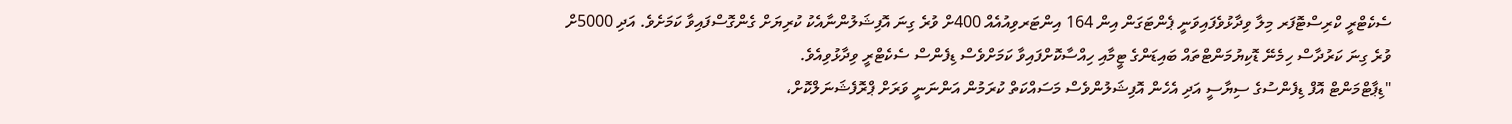ސެކެޓްރީ ކްރިސްޓޮފަރ މިލާ ވިދާޅުވެފައިވަނީ ޕެންޓަގަން އިން 164 އިންޓަރވިއުއެއް 400ށް ވުރެ ގިނަ އޮފިޝަލުންނާއެކު ކުރިޔަށް ގެންގޮސްފައިވާ ކަމަށެވެ. އަދި 5000ށް ވުރެ ގިނަ ކަރުދާސް ހިމެނޭ ޑޮކިޔުމަންޓްތައް ބައިޑަންގެ ޓީމާއި ހިއްސާކޮށްފައިވާ ކަމަށްވެސް ޑިފެންސް ސެކެޓްރީ ވިދާޅުވިއެވެ.
"ޑިޕާޓްމަންޓް އޮފް ޑިފެންސުގެ ސިޔާސީ އަދި އެހެން އޮފިޝަލުންވެސް މަސައްކަތް ކުރަމުން އަންނަނީ ވަރަށް ޕްރޮފެޝަނަލްކޮށް،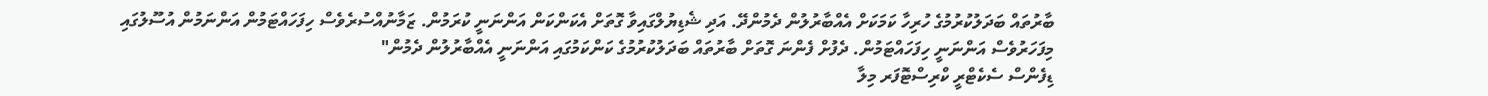ބާރުތައް ބަދަލުކުރުމުގެ ހުރިހާ ކަމަކަށް އެއްބާރުލުން ދެމުންދޭ. އަދި ޝެޑިޔުލްގައިވާ ގޮތަށް އެކަންކަން އަންނަނީ ކުރަމުން. ޒަމާނުއްސުރެވެސް ހިފަހައްޓަމުން އަންނަމުން އުސޫލުގައި މިފަހަރުވެސް އަންނަނީ ހިފަހައްޓަމުން. ދެފުށް ފެންނަ ގޮތަށް ބާރުތައް ބަދަލުކުރުމުގެ ކަންކަމުގައި އަންނަނީ އެއްބާރުލުން ދެމުން"
ޑިފެންސް ސެކެޓްރީ ކްރިސްޓޮފަރ މިލާ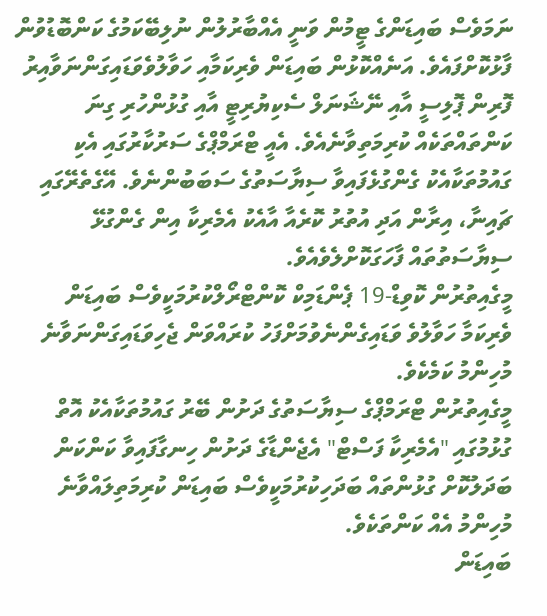ނަމަވެސް ބައިޑަންގެ ޓީމުން ވަނީ އެއްބާރުލުން ނުލިބޭކަމުގެ ކަންބޮޑުވުން ފާޅުކޮށްފައެވެ. އަނެއްކޮޅުން ބައިޑަން ވެރިކަމާއި ހަވާލުވެވަޑައިގަންނަވާއިރު ފޮރިން ޕޮލިސީ އާއި ނޭޝަނަލް ސެކިޔުރިޓީ އާއި ގުޅުންހުރި ގިނަ ކަންތައްތަކެއް ކުރިމަތިވާނެއެވެ. އެއީ ޓްރަމްޕްގެ ސަރުކާރުގައި އެކި ގައުމުތަކާއެކު ގެންގުޅެފައިވާ ސިޔާސަތުގެ ސަބަބުންނެވެ. އޭގެތެރޭގައި ޗައިނާ، އިރާން އަދި އުތުރު ކޮރެއާ އާއެކު އެމެރިކާ އިން ގެންގުޅޭ ސިޔާސަތުތައް ފާހަގަކޮށްލެވެއެވެ.
މީގެއިތުރުން ކޮވިޑް-19 ޕެންޑަމިކް ކޮންޓްރޯލްކުރުމަކީވެސް ބައިޑަން ވެރިކަމާ ހަވާލުވެ ވަޑައިގެންނެވުމަށްފަހު ކުރައްވަން ޖެހިވަޑައިގަންނަވާނެ މުހިންމު ކަމެކެވެ.
މީގެއިތުރުން ޓްރަމްޕްގެ ސިޔާސަތުގެ ދަށުން ބޭރު ގައުމުތަކާއެކު އޮތް ގުޅުމުގައި "އެމެރިކާ ފަސްޓް" އެޖެންޑާގެ ދަށުން ހިނގާފައިވާ ކަންކަން ބަދަލުކޮށް ގުޅުންތައް ބަދަހިކުރުމަކީވެސް ބައިޑަން ކުރިމަތިލައްވާނެ މުހިންމު އެއް ކަންތަކެވެ.
ބައިޑަން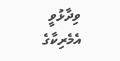ވިދާޅުވީ އެމެރިކާގެ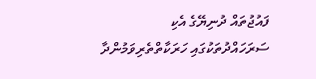ފައުޖުތައް ދުނިޔޭގެ އެކި ސަރަހައްދުތަކުގައި ހަރަކާތްތެރިވަމުންދާ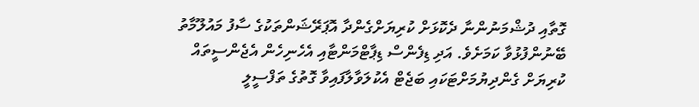ގޮތާއި ދުޝްމަނުންނާ ދެކޮޅަށް ކުރިޔަށްގެންދާ އޮޕަރޭޝަންތަކުގެ ސާފު މައުލޫމާތު ބޭނުންފުޅުވާ ކަމަށެވެ. އަދި ޑިފެންސް ޑިޕާޓްމަންޓާއި އެހެނިހެން އެޖެންސީތައް ކުރިޔަށް ގެންދިޔުމަށްޓަކައި ބަޖެޓް އެކުލަވާލާފައިވާ ގޮތުގެ ތަފްސީލީ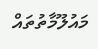މައުލޫމާތުތައް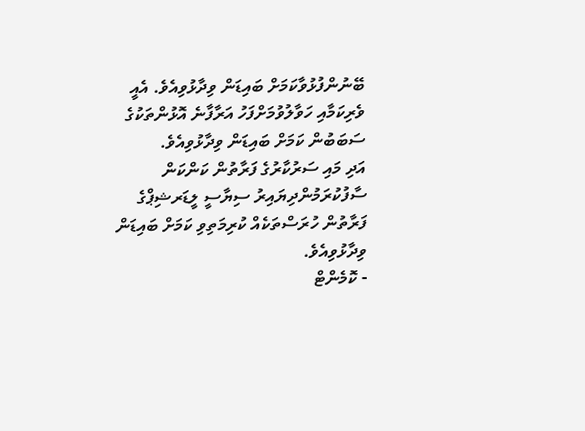ބޭނުންފުޅުވާކަމަށް ބައިޑަން ވިދާޅުވިއެވެ. އެއީ ވެރިކަމާއި ހަވާލުވުމަށްފަހު އަރާފާނެ އޮޅުންތަކުގެ ސަބަބުން ކަމަށް ބައިޑަން ވިދާޅުވިއެވެ.
އަދި މައި ސަރުކާރުގެ ފަރާތުން ކަންކަން ސާފުކުރަމުންދިޔައިރު ސިޔާސީ ލީޑަރޝިޕްގެ ފަރާތުން ހުރަސްތަކެއް ކުރިމަތިވި ކަމަށް ބައިޑަން ވިދާޅުވިއެވެ.
- ކޮމެންޓް